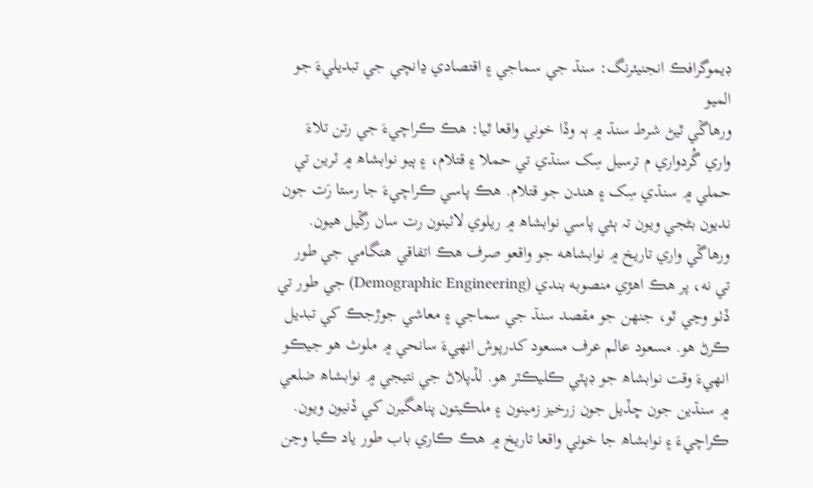ڊيموگرافڪ انجنيئرنگ: سنڌ جي سماجي ۽ اقتصادي ڍانچي جي تبديليءَ جو الميو
ورھاڱي ٿيڻ شرط سنڌ ۾ ٻہ وڏا خوني واقعا ٿيا: ھڪ ڪراچيءَ جي رتن تلاءَ واري گُردواري م ترسيل سِک سنڌي تي حملا ۽ قتلام، ۽ ٻيو نوابشاھ ۾ ٽرين تي حملي ۾ سنڌي سِک ۽ ھندن جو قتلام. ھڪ پاسي ڪراچيءَ جا رستا رَت جون نديون بڻجي ويون تہ ٻئي پاسي نوابشاھ ۾ ريلوي لائينون رت سان رڱيل ھيون.
ورهاڱي واري تاريخ ۾ نوابشاهه جو واقعو صرف هڪ اتفاقي هنگامي جي طور تي نه، پر هڪ اهڙي منصوبه بندي (Demographic Engineering) جي طور تي ڏٺو وڃي ٿو، جنهن جو مقصد سنڌ جي سماجي ۽ معاشي جوڙجڪ کي تبديل ڪرڻ هو. مسعود عالم عرف مسعود کدرپوش انھيءَ سانحي ۾ ملوث ھو جيڪو انھيءَ وقت نوابشاھ جو ڊپٽي ڪليڪٽر ھو. لڏپلاڻ جي نتيجي ۾ نوابشاھ ضلعي ۾ سنڌين جون ڇڏيل جون زرخيز زمينون ۽ ملڪيتون پناھگيرن کي ڏنيون ويون.
ڪراچيءَ ۽ نوابشاھ جا خوني واقعا تاريخ ۾ هڪ ڪاري باب طور ياد ڪيا وڃن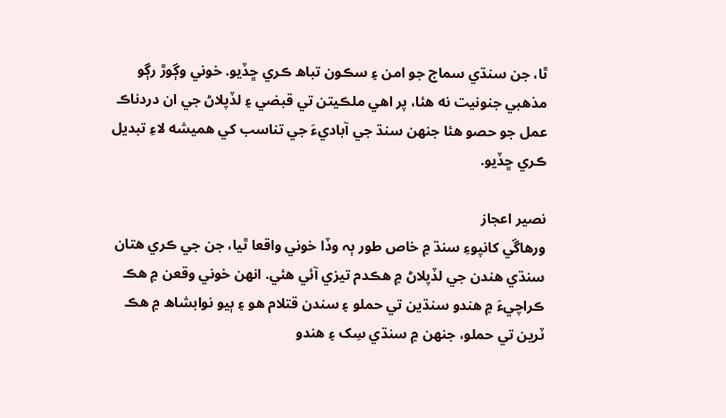ٿا، جن سنڌي سماج جو امن ۽ سڪون تباھ ڪري ڇڏيو. خوني وڳوڙ رڳو مذهبي جنونيت نه هئا، پر اهي ملڪيتن تي قبضي ۽ لڏپلاڻ جي ان دردناڪ عمل جو حصو هئا جنهن سنڌ جي آباديءَ جي تناسب کي هميشه لاءِ تبديل ڪري ڇڏيو.

نصير اعجاز
ورھاڱي کانپوءِ سنڌ ۾ خاص طور ٻہ وڏا خوني واقعا ٿيا، جن جي ڪري ھتان سنڌي ھندن جي لڏپلاڻ ۾ ھڪدم تيزي آئي ھئي. انھن خوني وقعن ۾ ھڪ ڪراچيءَ ۾ ھندو سنڌين تي حملو ۽ سندن قتلام ھو ۽ ٻيو نوابشاھ ۾ ھڪ ٽرين تي حملو، جنھن ۾ سنڌي سِک ۽ ھندو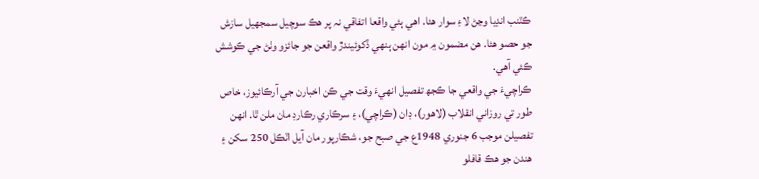ڪٽنب انڊيا وڃڻ لاءِ سوار ھئا. اھي ٻئي واقعا اتفاقي نہ پر ھڪ سوچيل سمجھيل سازش جو حصو ھئا. ھن مضمون ۾ مون انھن ٻنھي ڏکوئيندڙ واقعن جو جائزو وٺڻ جي ڪوشش ڪئي آھي.
ڪراچيءَ جي واقعي جا ڪجھ تفصيل انھيءَ وقت جي ڪن اخبارن جي آرڪائيوز، خاص طور تي روزاني انقلاب (لاهور)، ڊان (ڪراچي)، ۽ سرڪاري رڪارڊ مان ملن ٿا. انھن تفصيلن موجب 6 جنوري 1948ع جي صبح جو، شڪارپور مان آيل اٽڪل 250 سکن ۽ هندن جو هڪ قافلو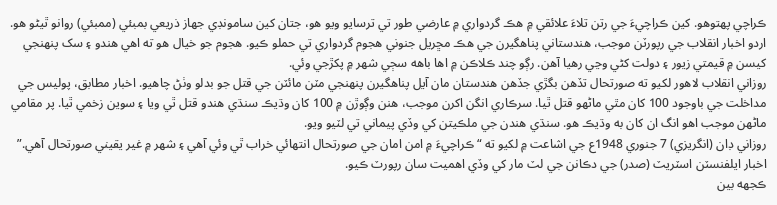ڪراچي پهتوھو. کين ڪراچيءَ جي رتن تلاءَ علائقي ۾ هڪ گردواري ۾ عارضي طور تي ترسايو ويو هو، جتان کين سامونڊي جهاز ذريعي بمبئي (ممبئي) روانو ٿيڻو هو.
اردو اخبار انقلاب جي رپورٽن موجب، ھندستاني پناهگيرن جي هڪ مڇريل جنوني هجوم گردواري تي حملو ڪيو. هجوم جو خيال هو ته اهي هندو ۽ سک پنهنجي کيسن ۾ قيمتي زيور ۽ دولت کڻي وڃي رهيا آهن. رڳو چند ڪلاڪن ۾ اها باهه سڄي شهر ۾ پکڙجي وئي.
روزاني انقلاب لاھور لکيو ته صورتحال تڏهن بگڙي جڏهن هندستان مان آيل پناهگيرن پنهنجي مٽن مائٽن جي قتل جو بدلو وٺڻ چاهيو. اخبار مطابق، پوليس جي مداخلت جي باوجود 100 کان مٿي ماڻهو قتل ٿيا. سرڪاري انگن اکرن موجب، هنن وڳوڙن ۾ 100 کان وڌيڪ سنڌي هندو قتل ٿي ويا ۽ سوين زخمي ٿيا. پر مقامي ماڻھن موجب اهو انگ ان کان به وڌيڪ هو. سنڌي هندن جي ملڪيتن کي وڏي پيماني تي لٽيو ويو.
روزاني ڊان (انگريزي) 7 جنوري 1948ع جي اشاعت ۾ لکيو ته “ڪراچيءَ ۾ امن امان جي صورتحال انتهائي خراب ٿي وئي آهي ۽ شهر ۾ غير يقيني صورتحال آهي.” اخبار ايلفنسٽن اسٽريٽ (صدر) جي دڪانن جي لٽ مار کي وڏي اهميت سان رپورٽ ڪيو.
ڪجهه بين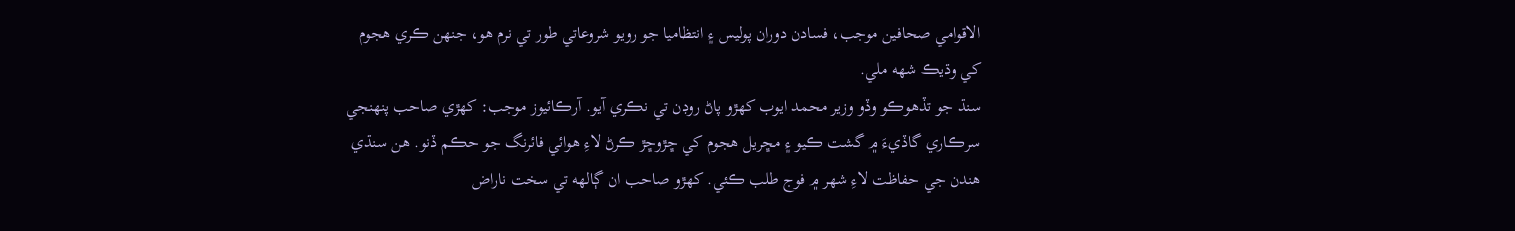الاقوامي صحافين موجب، فسادن دوران پوليس ۽ انتظاميا جو رويو شروعاتي طور تي نرم هو، جنهن ڪري هجوم کي وڌيڪ شهه ملي.
سنڌ جو تڏهوڪو وڏو وزير محمد ايوب کھڙو پاڻ روڊن تي نڪري آيو. آرڪائيوز موجب: کھڙي صاحب پنهنجي سرڪاري گاڏيءَ ۾ گشت ڪيو ۽ مڇريل هجوم کي ڇڙوڇڙ ڪرڻ لاءِ هوائي فائرنگ جو حڪم ڏنو. هن سنڌي هندن جي حفاظت لاءِ شهر ۾ فوج طلب ڪئي. کھڙو صاحب ان ڳالهه تي سخت ناراض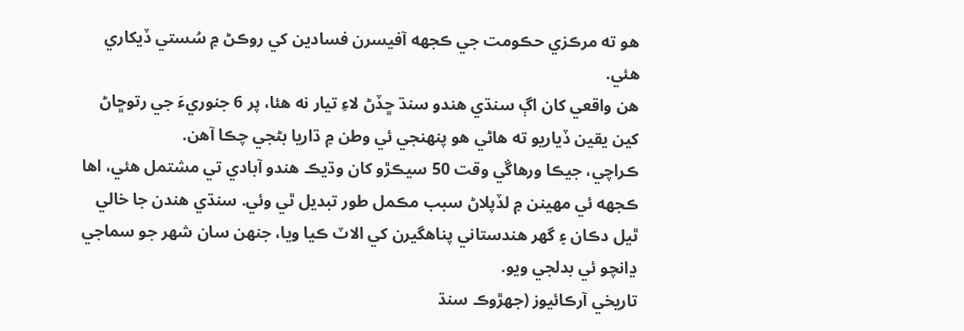هو ته مرڪزي حڪومت جي ڪجهه آفيسرن فسادين کي روڪڻ ۾ سُستي ڏيکاري هئي.
هن واقعي کان اڳ سنڌي هندو سنڌ ڇڏڻ لاءِ تيار نه هئا، پر 6 جنوريءَ جي رتوڇاڻ کين يقين ڏياريو ته هاڻي هو پنهنجي ئي وطن ۾ ڌاريا بڻجي چڪا آهن.
ڪراچي، جيڪا ورهاڱي وقت 50 سيڪڙو کان وڌيڪ هندو آبادي تي مشتمل هئي، اها ڪجهه ئي مهينن ۾ لڏپلاڻ سبب مڪمل طور تبديل ٿي وئي. سنڌي هندن جا خالي ٿيل دڪان ۽ گهر ھندستاني پناهگيرن کي الاٽ ڪيا ويا، جنهن سان شهر جو سماجي ڍانچو ئي بدلجي ويو.
تاريخي آرڪائيوز (جهڙوڪ سنڌ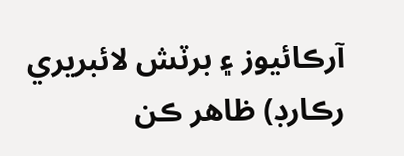آرڪائيوز ۽ برٽش لائبريري رڪارڊ) ظاهر ڪن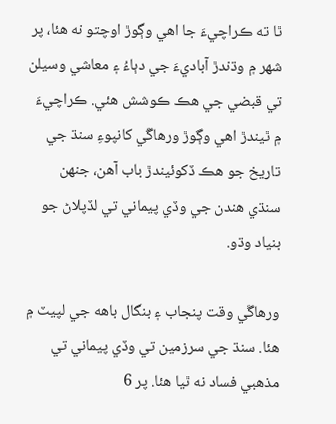ٿا ته ڪراچيءَ جا اهي وڳوڙ اوچتو نه هئا، پر شهر ۾ وڌندڙ آباديءَ جي دٻاءُ ۽ معاشي وسيلن تي قبضي جي هڪ ڪوشش هئي. ڪراچيءَ ۾ ٿيندڙ اهي وڳوڙ ورهاڱي کانپوءِ سنڌ جي تاريخ جو هڪ ڏکوئيندڙ باب آهن، جنهن سنڌي هندن جي وڏي پيماني تي لڏپلاڻ جو بنياد وڌو.

ورهاڱي وقت پنجاب ۽ بنگال باهه جي لپيٽ ۾ هئا. سنڌ جي سرزمين تي وڏي پيماني تي مذهبي فساد نه ٿيا هئا. پر 6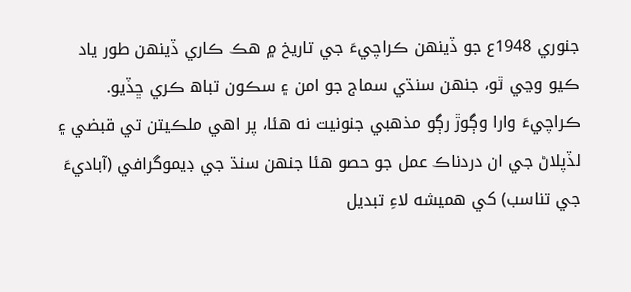جنوري 1948ع جو ڏينهن ڪراچيءَ جي تاريخ ۾ هڪ ڪاري ڏينهن طور ياد ڪيو وڃي ٿو، جنهن سنڌي سماج جو امن ۽ سڪون تباھ ڪري ڇڏيو. ڪراچيءَ وارا وڳوڙ رڳو مذهبي جنونيت نه هئا، پر اهي ملڪيتن تي قبضي ۽ لڏپلاڻ جي ان دردناڪ عمل جو حصو هئا جنهن سنڌ جي ڊيموگرافي (آباديءَ جي تناسب) کي هميشه لاءِ تبديل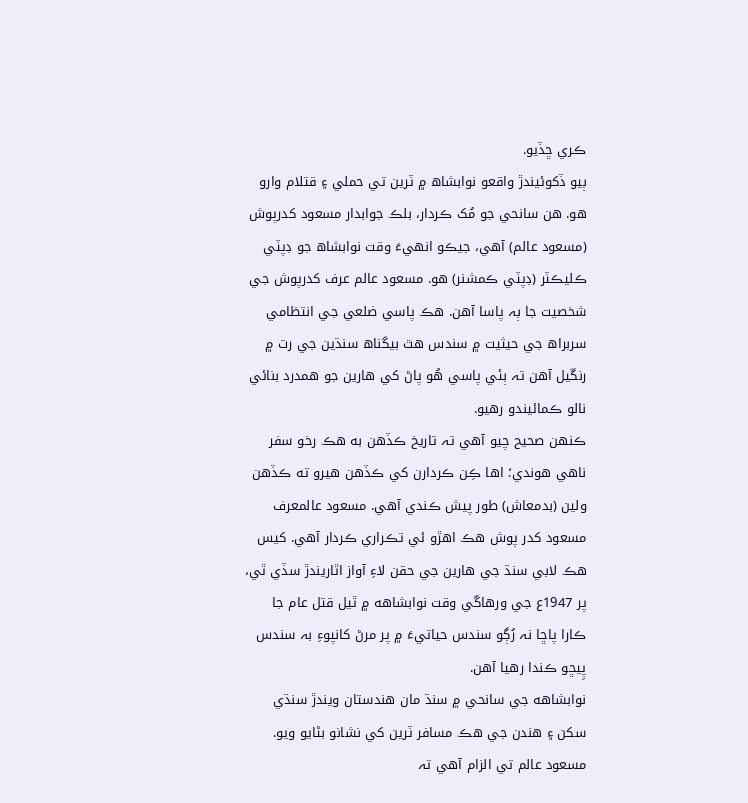ڪري ڇڏيو.
ٻيو ڏکوئيندڙ واقعو نوابشاھ ۾ ٽرين تي حملي ۽ قتلام وارو ھو. ھن سانحي جو مُک ڪردار، بلڪ جوابدار مسعود کدرپوش (مسعود عالم) آھي، جيڪو انھيءَ وقت نوابشاھ جو ڊپٽي ڪليڪٽر (ڊپٽي ڪمشنر) ھو. مسعود عالم عرف کدرپوش جي شخصيت جا ٻہ پاسا آھن. ھڪ پاسي ضلعي جي انتظامي سربراھ جي حيثيت ۾ سندس ھٿ بيگناھ سنڌين جي رت ۾ رنڱيل آھن تہ ٻئي پاسي ھُو پاڻ کي ھارين جو ھمدرد بنائي نالو ڪمائيندو رھيو.
ڪنھن صحيح چيو آھي تہ تاريخ ڪڏهن به هڪ رخو سفر ناهي هوندي؛ اها ڪِن ڪردارن کي ڪڏهن هيرو ته ڪڏهن ولين (بدمعاش) طور پيش ڪندي آهي. مسعود عالمعرف مسعود کدر پوش هڪ اهڙو ئي تڪراري ڪردار آهي. کيس ھڪ لابي سنڌ جي هارين جي حقن لاءِ آواز اٿاريندڙ سڏي ٿي، پر 1947ع جي ورهاڱي وقت نوابشاهه ۾ ٿيل قتل عام جا ڪارا پاڇا نہ رُڳو سندس حياتيءَ ۾ پر مرڻ کانپوءِ بہ سندس پِيڇو ڪندا رھيا آهن.
نوابشاهه جي سانحي ۾ سنڌ مان هندستان ويندڙ سنڌي سکن ۽ هندن جي هڪ مسافر ٽرين کي نشانو بڻايو ويو. مسعود عالم تي الزام آھي تہ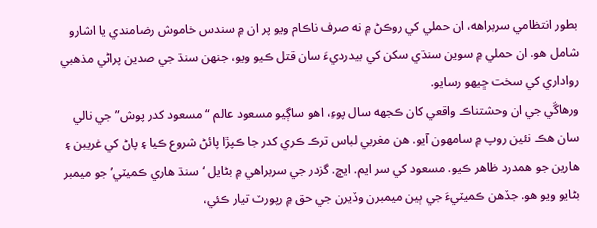بطور انتظامي سربراهه، ان حملي کي روڪڻ ۾ نه صرف ناڪام ويو پر ان ۾ سندس خاموش رضامندي يا اشارو شامل هو. ان حملي ۾ سوين سنڌي سکن کي بيدرديءَ سان قتل ڪيو ويو، جنهن سنڌ جي صدين پراڻي مذهبي رواداري کي سخت ڇيهو رسايو.
ورهاڱي جي ان وحشتناڪ واقعي کان ڪجهه سال پوءِ، اهو ساڳيو مسعود عالم “مسعود کدر پوش” جي نالي سان هڪ نئين روپ ۾ سامهون آيو. هن مغربي لباس ترڪ ڪري کدر جا ڪپڙا پائڻ شروع ڪيا ۽ پاڻ کي غريبن ۽ هارين جو همدرد ظاهر ڪيو. مسعود کي سر ايم. ايڇ. گزدر جي سربراهي ۾ بڻايل ‘سنڌ هاري ڪميٽي’ جو ميمبر بڻايو ويو هو. جڏهن ڪميٽيءَ جي ٻين ميمبرن وڏيرن جي حق ۾ رپورٽ تيار ڪئي،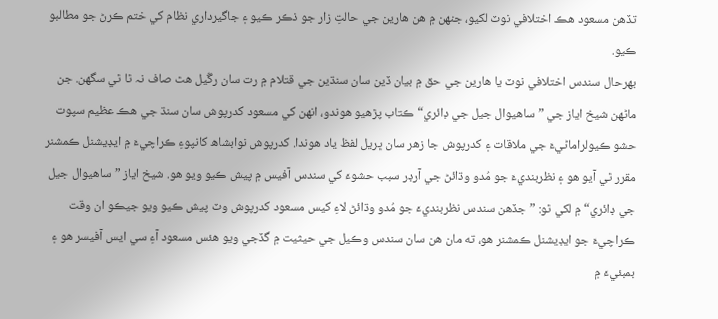تڏهن مسعود هڪ اختلافي نوٽ لکيو، جنهن ۾ هن هارين جي حالتِ زار جو ذڪر ڪيو ۽ جاگيرداري نظام کي ختم ڪرڻ جو مطالبو ڪيو.
بھرحال سندس اختلافي نوٽ يا ھارين جي حق ۾ بيان ڏين سان سنڌين جي قتلام ۾ رت سان رڱيل ھٿ صاف نہ ٿا ٿي سگھن. جن ماڻھن شيخ اياز جي ”ساھيوال جيل جي ڊائري“ ڪتاب پڙھيو ھوندو، انھن کي مسعود کدرپوش سان سنڌ جي ھڪ عظيم سپوت حشو ڪيولراماڻيءَ جي ملاقات ۽ کدرپوش جا زھر سان ڀريل لفظ ياد ھوندا. کدرپوش نوابشاھ کانپوءِ ڪراچيءَ ۾ ايڊيشنل ڪمشنر مقرر ٿي آيو ھو ۽ نظربنديءَ جو مُدو وڌائڻ جي آرڊر سبب حشوءَ کي سندس آفيس ۾ پيش ڪيو ويو ھو. شيخ اياز ”ساھيوال جيل جي ڊائري“ ۾ لکي ٿو: ”جڏھن سندس نظربنديءَ جو مُدو وڌائڻ لاءِ کيس مسعود کدرپوش وٽ پيش ڪيو ويو جيڪو ان وقت ڪراچيءَ جو ايڊيشنل ڪمشنر ھو، ته مان ھن سان سندس وڪيل جي حيثيت ۾ گڏجي ويو ھئس مسعود آءِ سي ايس آفيسر ھو ۽ بمبئيءَ ۾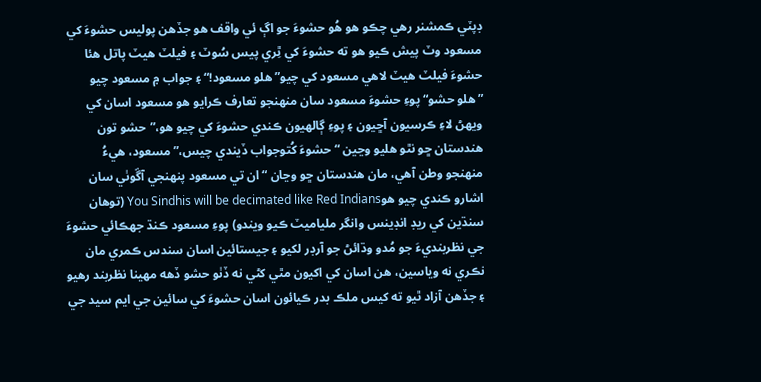ڊپٽي ڪمشنر رھي چڪو ھو ھُو حشوءَ جو اڳ ئي واقف ھو جڏھن پوليس حشوءَ کي مسعود وٽ پيش ڪيو ھو ته حشوءَ کي ٿِري پيس سُوٽ ۽ فيلٽ ھيٽ پاتل ھئا حشوءَ فيلٽ ھيٽ لاھي مسعود کي چيو”ھلو مسعود!“ ۽ جواب ۾ مسعود چيو ”ھلو حشو“ پوءِ حشوءَ مسعود سان منھنجو تعارف ڪرايو ھو مسعود اسان کي ويھڻ لاءِ ڪرسيون آڇيون ۽ پوءِ ڳالھيون ڪندي حشوءَ کي چيو ھو،”حشو تون ھندستان ڇو نٿو ھليو وڃين “ حشوءَ کُتوجواب ڏيندي چيس،”مسعود، ھيءُ منھنجو وطن آھي، مان ھندستان ڇو وڃان “ ان تي مسعود پنھنجي آڱوٺي سان اشارو ڪندي چيو ھوYou Sindhis will be decimated like Red Indians (توھان سنڌين کي ريڊ انڊينس وانگر ملياميٽ ڪيو ويندو) پوءِ مسعود ڪنڌ جھڪائي حشوءَ جي نظربنديءَ جو مُدو وڌائڻ جو آرڊر لکيو ۽ جيستائين اسان سندس ڪمري مان نڪري نه وياسين، ھن اسان کي اکيون مٿي کڻي نه ڏٺو حشو ڏھه مھينا نظربند رھيو ۽ جڏھن آزاد ٿيو ته کيس ملڪ بدر ڪيائون اسان حشوءَ کي سائين جي ايم سيد جي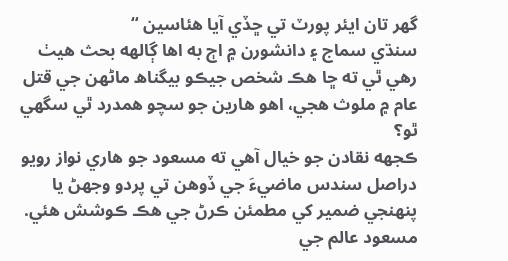گھر تان ايئر پورٽ تي ڇڏي آيا ھئاسين “
سنڌي سماج ۽ دانشورن ۾ اڄ به اها ڳالهه بحث هيٺ رهي ٿي ته ڇا هڪ شخص جيڪو بيگناھ ماڻھن جي قتل عام ۾ ملوث هجي، اهو هارين جو سچو همدرد ٿي سگهي ٿو؟
ڪجهه نقادن جو خيال آهي ته مسعود جو هاري نواز رويو دراصل سندس ماضيءَ جي ڏوهن تي پردو وجهڻ يا پنهنجي ضمير کي مطمئن ڪرڻ جي هڪ ڪوشش هئي. مسعود عالم جي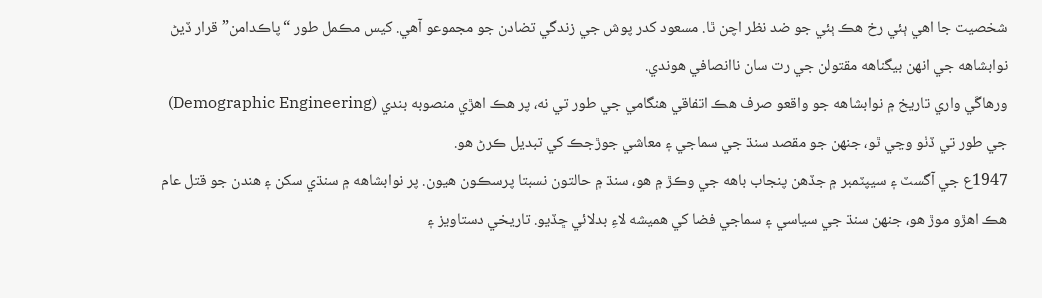شخصيت جا اھي ٻئي رخ هڪ ٻئي جو ضد نظر اچن ٿا. مسعود کدر پوش جي زندگي تضادن جو مجموعو آهي. کيس مڪمل طور “پاڪدامن” قرار ڏيڻ نوابشاهه جي انهن بيگناهه مقتولن جي رت سان ناانصافي هوندي.
ورهاڱي واري تاريخ ۾ نوابشاهه جو واقعو صرف هڪ اتفاقي هنگامي جي طور تي نه، پر هڪ اهڙي منصوبه بندي (Demographic Engineering) جي طور تي ڏٺو وڃي ٿو، جنهن جو مقصد سنڌ جي سماجي ۽ معاشي جوڙجڪ کي تبديل ڪرڻ هو.
1947ع جي آگسٽ ۽ سيپٽمبر ۾ جڏهن پنجاب باهه جي وڪڙ ۾ هو، سنڌ ۾ حالتون نسبتا پرسڪون هيون. پر نوابشاهه ۾ سنڌي سکن ۽ هندن جو قتل عام هڪ اهڙو موڙ هو، جنهن سنڌ جي سياسي ۽ سماجي فضا کي هميشه لاءِ بدلائي ڇڏيو. تاريخي دستاويز ۽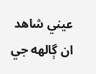عيني شاهد ان ڳالهه جي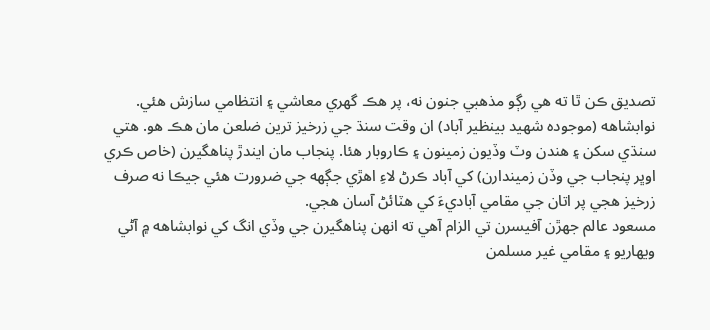تصديق ڪن ٿا ته هي رڳو مذهبي جنون نه، پر هڪ گهري معاشي ۽ انتظامي سازش هئي.
نوابشاهه (موجوده شهيد بينظير آباد) ان وقت سنڌ جي زرخيز ترين ضلعن مان هڪ هو. هتي سنڌي سکن ۽ هندن وٽ وڏيون زمينون ۽ ڪاروبار هئا. پنجاب مان ايندڙ پناهگيرن (خاص ڪري اوڀر پنجاب جي وڏن زميندارن) کي آباد ڪرڻ لاءِ اهڙي جڳهه جي ضرورت هئي جيڪا نه صرف زرخيز هجي پر اتان جي مقامي آباديءَ کي هٽائڻ آسان هجي.
مسعود عالم جهڙن آفيسرن تي الزام آهي ته انهن پناهگيرن جي وڏي انگ کي نوابشاهه ۾ آڻي ويهاريو ۽ مقامي غير مسلمن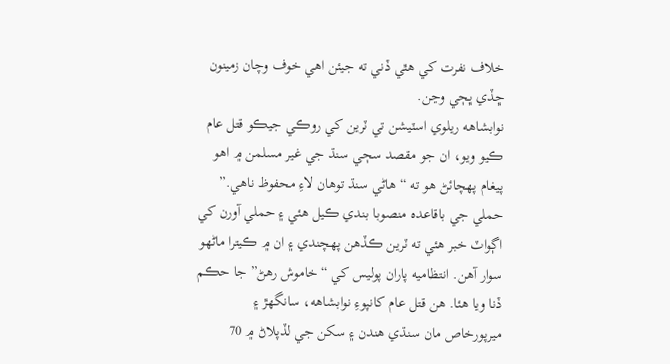خلاف نفرت کي هٿي ڏني ته جيئن اهي خوف وچان زمينون ڇڏي ڀڄي وڃن.
نوابشاهه ريلوي اسٽيشن تي ٽرين کي روڪي جيڪو قتل عام ڪيو ويو، ان جو مقصد سڄي سنڌ جي غير مسلمن ۾ اهو پيغام پهچائڻ هو ته “هاڻي سنڌ توهان لاءِ محفوظ ناهي.”
حملي جي باقاعدہ منصوبا بندي ڪيل ھئي ۽ حملي آورن کي اڳواٽ خبر هئي ته ٽرين ڪڏهن پهچندي ۽ ان ۾ ڪيترا ماڻهو سوار آهن. انتظاميه پاران پوليس کي “خاموش رهڻ” جا حڪم ڏنا ويا هئا. هن قتل عام کانپوءِ نوابشاهه، سانگهڙ ۽ ميرپورخاص مان سنڌي هندن ۽ سکن جي لڏپلاڻ ۾ 70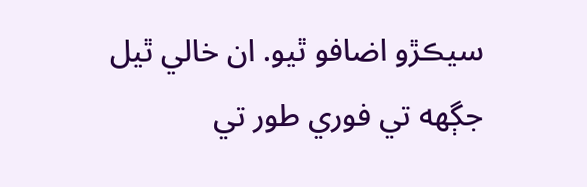سيڪڙو اضافو ٿيو. ان خالي ٿيل جڳهه تي فوري طور تي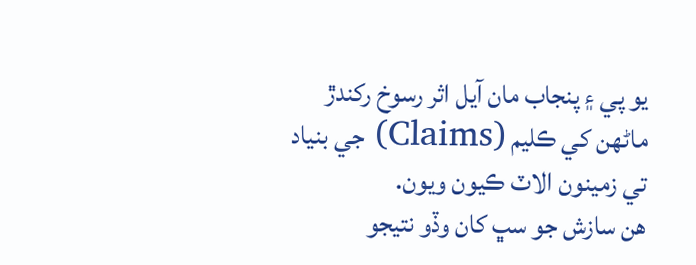يو پي ۽ پنجاب مان آيل اثر رسوخ رکندڙ ماڻهن کي ڪليم (Claims) جي بنياد تي زمينون الاٽ ڪيون ويون.
هن سازش جو سڀ کان وڏو نتيجو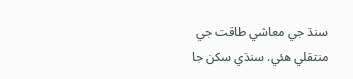سنڌ جي معاشي طاقت جي منتقلي هئي. سنڌي سکن جا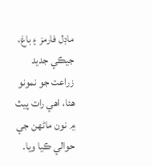ماڊل فارمز ۽ باغ، جيڪي جديد زراعت جو نمونو هئا، اهي رات پيٽ ۾ نون ماڻهن جي حوالي ڪيا ويا.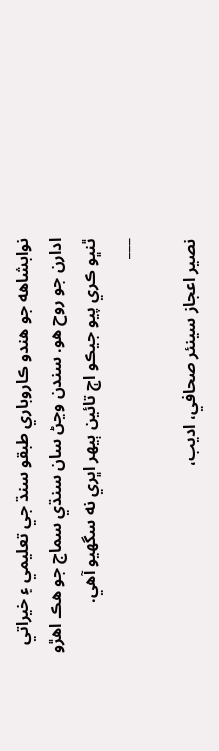نوابشاهه جو هندو ڪاروباري طبقو سنڌ جي تعليمي ۽ خيراتي ادارن جو روح هو. سندن وڃڻ سان سنڌي سماج جو هڪ اهڙو ٿنڀو ڪري پيو جيڪو اڄ تائين ٻيهر اڀري نه سگهيو آهي.
___

نصير اعجاز سينئر صحافي، اديب،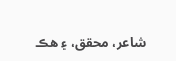شاعر، محقق، ۽ ھڪ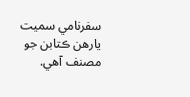سفرنامي سميت يارھن ڪتابن جو مصنف آھي.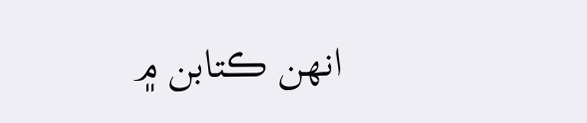انھن ڪتابن ۾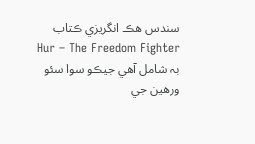سندس ھڪ انگريزي ڪتاب Hur – The Freedom Fighter بہ شامل آھي جيڪو سوا سئو ورھين جي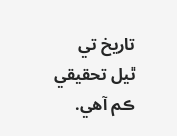تاريخ تي ٿيل تحقيقي ڪم آھي.